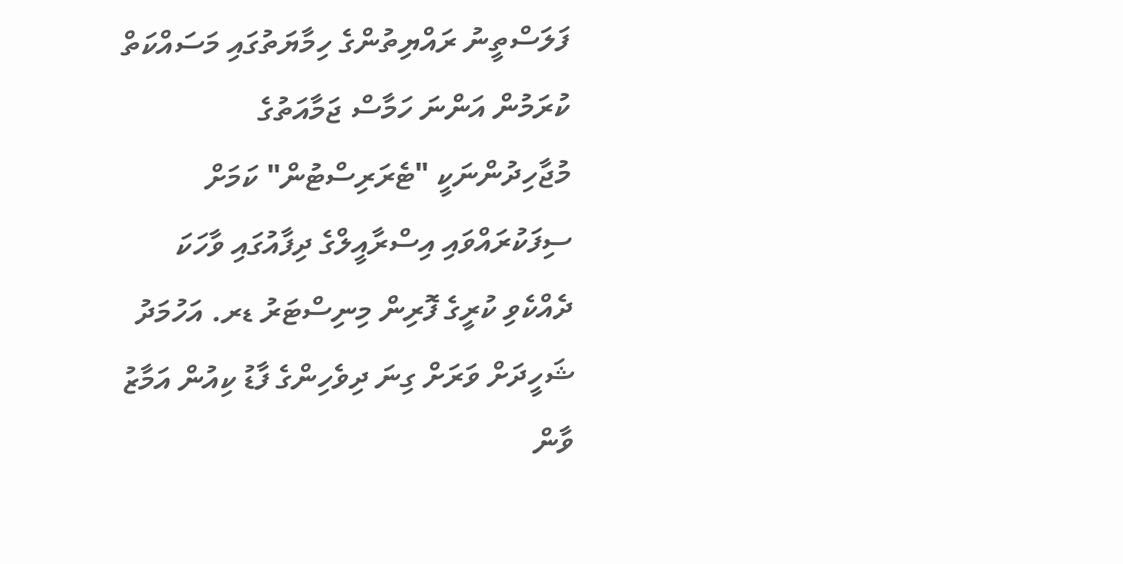ފަލަސްތީނު ރައްޔިތުންގެ ހިމާޔަތުގައި މަސައްކަތް ކުރަމުން އަންނަ ހަމާސް ޖަމާއަތުގެ މުޖާހިދުންނަކީ "ޓެރަރިސްޓުން" ކަމަށް ސިފަކުރައްވައި އިސްރާއީލްގެ ދިފާއުގައި ވާހަކަ ދެއްކެވި ކުރީގެ ފޮރިން މިނިސްޓަރު ޑރ. އަހުމަދު ޝަހީދަށް ވަރަށް ގިނަ ދިވެހިންގެ ފާޑު ކިއުން އަމާޒު ވާން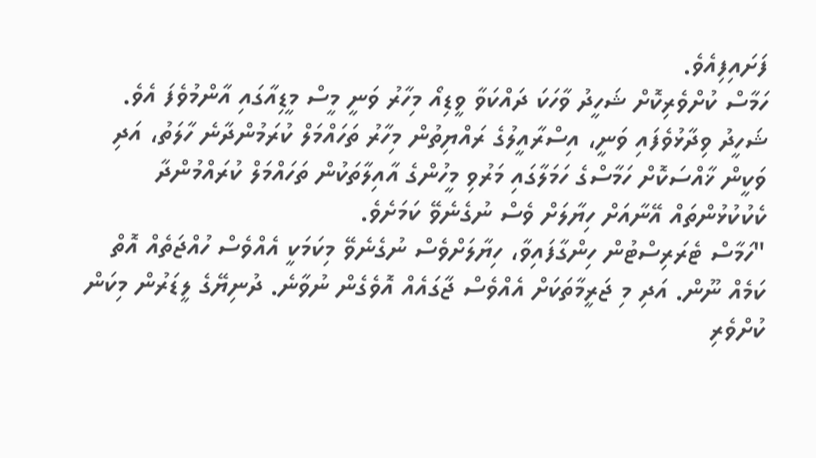ފަށައިފިއެވެ.
ހަމާސް ކުށްވެރިކޮށް ޝަހީދު ވާހަކަ ދައްކަވާ ވީޑިއޯ މިހާރު ވަނީ މީސް މީޑިއާގައި އާންމުވެފަ އެވެ.
ޝަހީދު ވިދާޅުވެފައި ވަނީ، އިސްރާއީލުގެ ރައްޔިތުން މިހާރު ތަހައްމަލް ކުރަމުންދާނެ ހާލަތު، އަދި ވަކީން ޚާއްސަކޮށް ހަމާސްގެ ހަމަލާގައި މަރުވި މީހުންގެ އާއިލާތަކުން ތަހައްމަލް ކުރައްމުންދާ ކެކުކުޅުންތައް އޭނާއަށް ހިޔާލަށް ވެސް ނުގެނެވޭ ކަމަށެވެ.
"ހަމާސް ޓެރަރިސްޓުން ހިންގާފައިވާ، ހިޔާލަށްވެސް ނުގެނެވޭ މިކަމަކީ އެއްވެސް ހުއްޖަތެއް އޮތް ކަމެއް ނޫން. އަދި މި ޖަރީމާތަކަށް އެއްވެސް ޖާގައެއް އޮވެގެން ނުވާނެ. ދުނިޔޭގެ ލީޑަރުން މިކަން ކުށްވެރި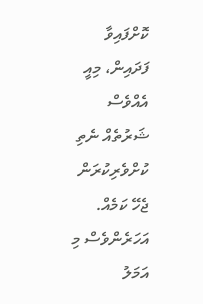ކޮށްފައިވާ ފަދައިން، މިއީ އެއްވެސް ޝަރުތެއް ނެތި ކުށްވެރިކުރަން ޖެހޭ ކަމެއް. އަހަރެންވެސް މި އަމަލު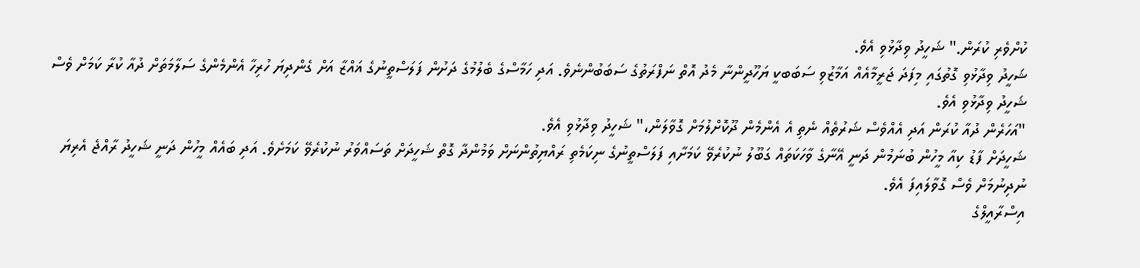ކުށްވެރި ކުރަން." ޝަހީދު ވިދާޅުވި އެވެ.
ޝަހީދު ވިދާޅުވި ގޮތުގައި މިފަދަ ޖަރީމާއެއް އަމާޒުވި ސަބަބކީ ޔަހޫދީންނާ މެދު އޮތް ނަފްރަތުގެ ސަބަބުންނެވެ. އަދި ހަމާސްގެ ބެލުމުގެ ދަށުން ފަލަސްތީނުގެ ޣައްޒާ އަށް ގެންދިޔަ ހުރިހާ އެންމެންގެ ސަލާމަތަށް ދުއާ ކުރާ ކަމަށް ވެސް ޝަހީދު ވިދާޅުވި އެވެ.
"އަހަރެން ދުއާ ކުރަން އަދި އެއްވެސް ޝަރުތެއް ނެތި އެ އެންމެން ދޫކޮށްލުމަށް ގޮވާލަން،" ޝަހީދު ވިދާޅުވި އެވެ.
ޝަހީދަށް ފާޑު ކިއާ މީހުން ބުނަމުން ދަނީ އޭނާގެ ވާހަކަތައް ގަބޫލު ނުކުރެވޭ ކަމަށާއި ފަލަސްތީނުގެ ނިކަމެތި ރައްޔިތުންނަށް ވަމުންދާ ގޮތް ޝަހީދަށް ތަސައްވަރު ނުކުރެވޭ ކަމަށެވެ. އަދި ބައެއް މީހުން ދަނީ ޝަހީދު ރާއްޖެ އެރިޔަ ނުދިނުމަށް ވެސް ގޮވާލައިފަ އެވެ.
އިސްރާއީލްގެ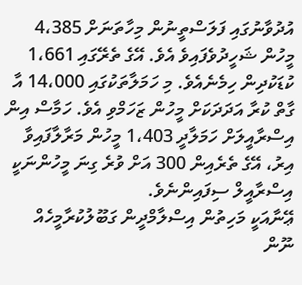އުދުވާނުގައި ފަލަސްތީނުން މިހާތަނަށް 4،385 މީހުން ޝަހީދުވެފައިވެ އެވެ. އޭގެ ތެރޭގައި 1،661 ކުޑަކުދިން ހިމެނެއެވެ. މި ހަމަލާތަކުގައި 14،000 އާ ގާތް ކުރާ އަދަދަކަށް މީހުން ޒަހަމްވި އެވެ. ހަމާސް އިން އިސްރާއީލަށް ހަމަލާދީ 1،403 މީހުން މަރާލާފައިވާ އިރު، އޭގެ ތެރެއިން 300 އަށް ވުރެ ގިނަ މީހުންނަކީ އިސްރާއީލް ސިފައިންނެވެ.
ޢޭނާއަކީ މަހިތުން އިސްލާމްދީން ގަބޫލުކުރާމީހެއް ނޫން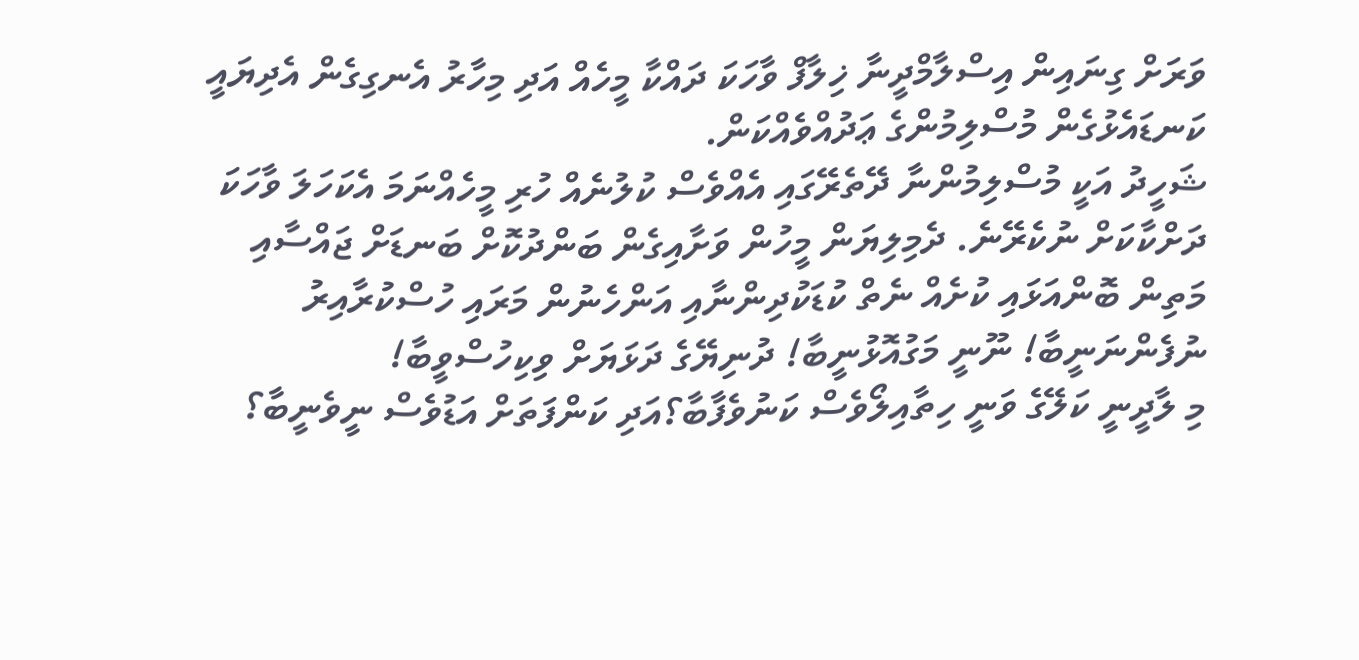ވަރަށް ގިނައިން އިސްލާމްދީނާ ޚިލާފް ވާހަކަ ދައްކާ މީހެއް އަދި މިހާރު އެނގިގެން އެދިޔައީ ކަނޑައެޅުގެން މުސްލިމުންގެ ޢަދުއްވެއްކަން.
ޝަހީދު އަކީ މުސްލިމުންނާ ދޭތެރޭގައި އެއްވެސް ކުލުނެއް ހުރި މީހެއްނަމަ އެކަހަލަ ވާހަކަ ދަށްކާކަށް ނުކެރޭނެ. ދެމިލިޔަން މީހުން ވަށާއިގެން ބަންދުކޮށް ބަނޑަށް ޖައްސާއި މަތިން ބޮންއަޅައި ކުށެއް ނެތް ކުޑަކުދިންނާއި އަންހެނުން މަރައި ހުސްކުރާއިރު ނުފެންނަނީބާ! ނޫނީ މަގުއޮޅުނީބާ! ދުނިޔޭގެ ދަޅަޔަށް ވިކިހުސްވީބާ!
މި ލާދީނީ ކަލޭގެ ވަނީ ހިތާއިލޯވެސް ކަނުވެފާބާ؟އަދި ކަންފަތަށް އަޑުވެސް ނީވެނީބާ؟